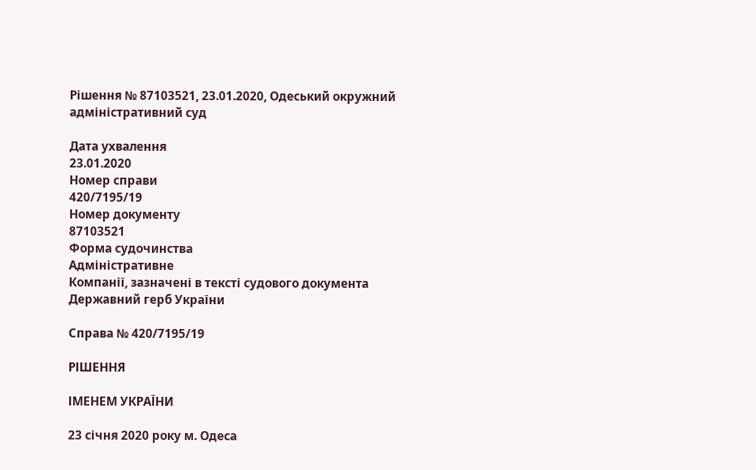Рішення № 87103521, 23.01.2020, Одеський окружний адміністративний суд

Дата ухвалення
23.01.2020
Номер справи
420/7195/19
Номер документу
87103521
Форма судочинства
Адміністративне
Компанії, зазначені в тексті судового документа
Державний герб України

Справа № 420/7195/19

РІШЕННЯ

ІМЕНЕМ УКРАЇНИ

23 січня 2020 року м. Одеса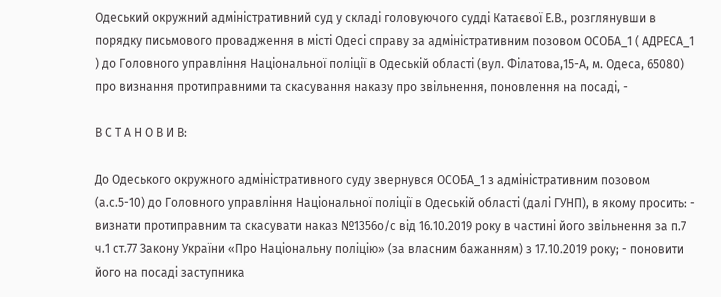Одеський окружний адміністративний суд у складі головуючого судді Катаєвої Е.В., розглянувши в порядку письмового провадження в місті Одесі справу за адміністративним позовом ОСОБА_1 ( АДРЕСА_1 ) до Головного управління Національної поліції в Одеській області (вул. Філатова,15-А, м. Одеса, 65080) про визнання протиправними та скасування наказу про звільнення, поновлення на посаді, -

В С Т А Н О В И В:

До Одеського окружного адміністративного суду звернувся ОСОБА_1 з адміністративним позовом (а.с.5-10) до Головного управління Національної поліції в Одеській області (далі ГУНП), в якому просить: - визнати протиправним та скасувати наказ №1356о/с від 16.10.2019 року в частині його звільнення за п.7 ч.1 ст.77 Закону України «Про Національну поліцію» (за власним бажанням) з 17.10.2019 року; - поновити його на посаді заступника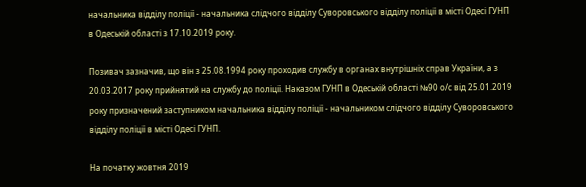начальника відділу поліції - начальника слідчого відділу Суворовського відділу поліції в місті Одесі ГУНП в Одеській області з 17.10.2019 року.

Позивач зазначив, що він з 25.08.1994 року проходив службу в органах внутрішніх справ України, а з 20.03.2017 року прийнятий на службу до поліції. Наказом ГУНП в Одеській області №90 о/с від 25.01.2019 року призначений заступником начальника відділу поліції - начальником слідчого відділу Суворовського відділу поліції в місті Одесі ГУНП.

На початку жовтня 2019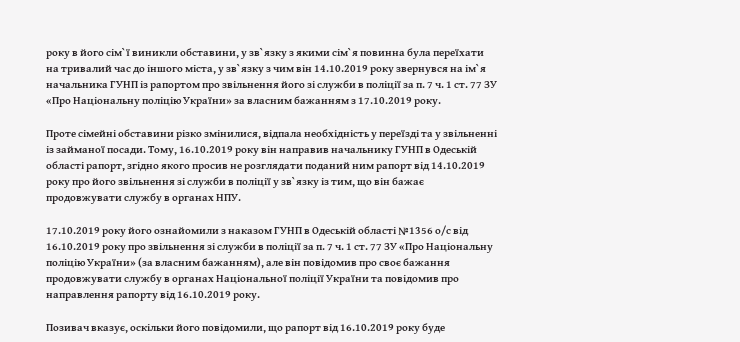року в його сім`ї виникли обставини, у зв`язку з якими сім`я повинна була переїхати на тривалий час до іншого міста, у зв`язку з чим він 14.10.2019 року звернувся на ім`я начальника ГУНП із рапортом про звільнення його зі служби в поліції за п. 7 ч. 1 ст. 77 ЗУ «Про Національну поліцію України» за власним бажанням з 17.10.2019 року.

Проте сімейні обставини різко змінилися, відпала необхідність у переїзді та у звільненні із займаної посади. Тому, 16.10.2019 року він направив начальнику ГУНП в Одеській області рапорт, згідно якого просив не розглядати поданий ним рапорт від 14.10.2019 року про його звільнення зі служби в поліції у зв`язку із тим, що він бажає продовжувати службу в органах НПУ.

17.10.2019 року його ознайомили з наказом ГУНП в Одеській області №1356 о/с від 16.10.2019 року про звільнення зі служби в поліції за п. 7 ч. 1 ст. 77 ЗУ «Про Національну поліцію України» (за власним бажанням), але він повідомив про своє бажання продовжувати службу в органах Національної поліції України та повідомив про направлення рапорту від 16.10.2019 року.

Позивач вказує, оскільки його повідомили, що рапорт від 16.10.2019 року буде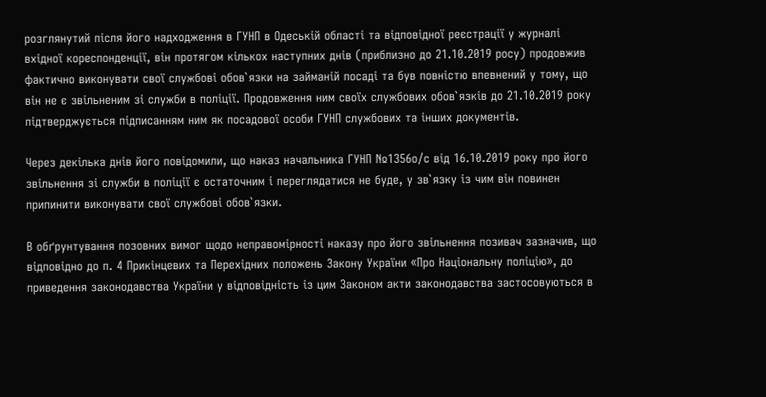розглянутий після його надходження в ГУНП в Одеській області та відповідної реєстрації у журналі вхідної кореспонденції, він протягом кількох наступних днів (приблизно до 21.10.2019 росу) продовжив фактично виконувати свої службові обов`язки на займаній посаді та був повністю впевнений у тому, що він не є звільненим зі служби в поліції. Продовження ним своїх службових обов`язків до 21.10.2019 року підтверджується підписанням ним як посадової особи ГУНП службових та інших документів.

Через декілька днів його повідомили, що наказ начальника ГУНП №1356о/с від 16.10.2019 року про його звільнення зі служби в поліції є остаточним і переглядатися не буде, у зв`язку із чим він повинен припинити виконувати свої службові обов`язки.

В обґрунтування позовних вимог щодо неправомірності наказу про його звільнення позивач зазначив, що відповідно до п. 4 Прикінцевих та Перехідних положень Закону України «Про Національну поліцію», до приведення законодавства України у відповідність із цим Законом акти законодавства застосовуються в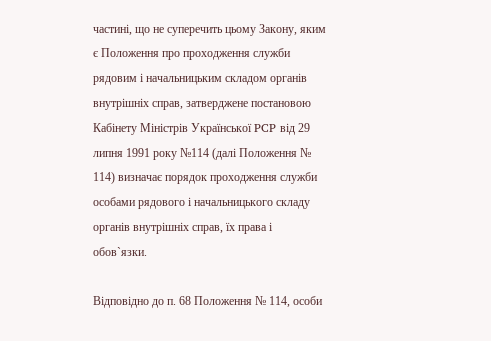частині, що не суперечить цьому Закону, яким є Положення про проходження служби рядовим і начальницьким складом органів внутрішніх справ, затверджене постановою Кабінету Міністрів Української PCP від 29 липня 1991 року №114 (далі Положення № 114) визначає порядок проходження служби особами рядового і начальницького складу органів внутрішніх справ, їх права і обов`язки.

Відповідно до п. 68 Положення № 114, особи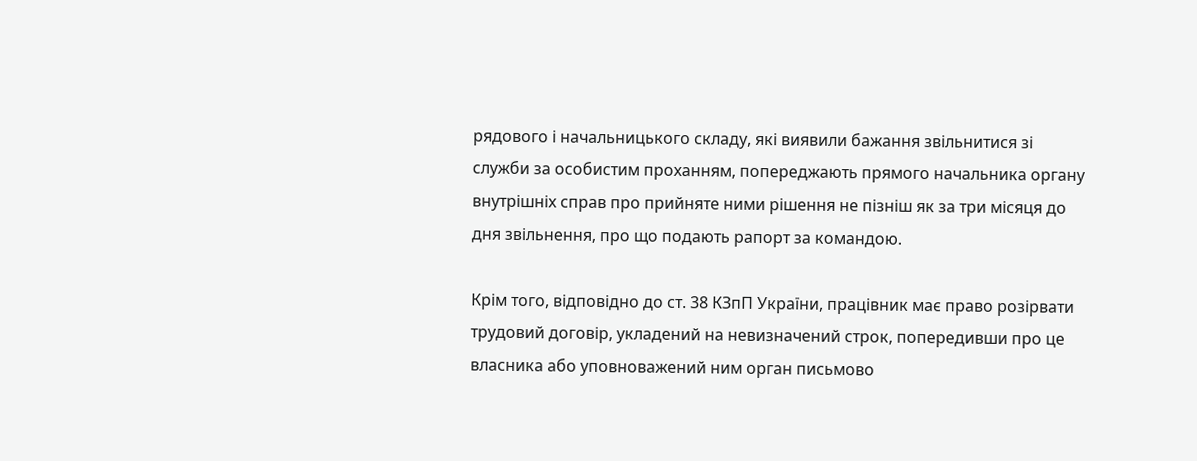рядового і начальницького складу, які виявили бажання звільнитися зі служби за особистим проханням, попереджають прямого начальника органу внутрішніх справ про прийняте ними рішення не пізніш як за три місяця до дня звільнення, про що подають рапорт за командою.

Крім того, відповідно до ст. 38 КЗпП України, працівник має право розірвати трудовий договір, укладений на невизначений строк, попередивши про це власника або уповноважений ним орган письмово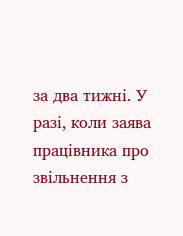за два тижні. У разі, коли заява працівника про звільнення з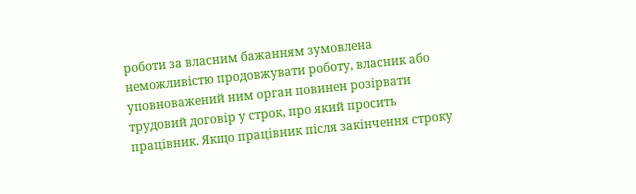роботи за власним бажанням зумовлена неможливістю продовжувати роботу, власник або уповноважений ним орган повинен розірвати трудовий договір у строк, про який просить працівник. Якщо працівник після закінчення строку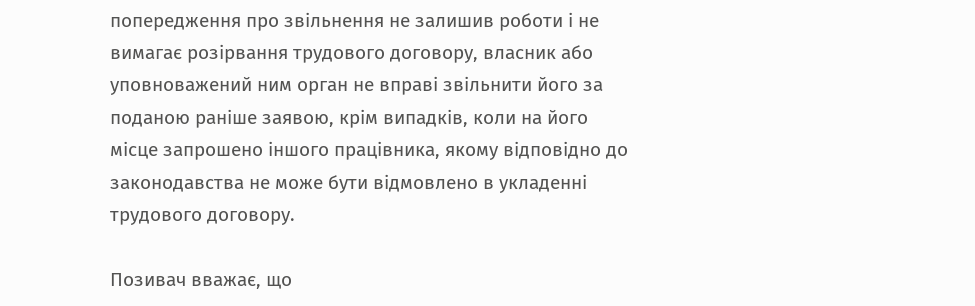попередження про звільнення не залишив роботи і не вимагає розірвання трудового договору, власник або уповноважений ним орган не вправі звільнити його за поданою раніше заявою, крім випадків, коли на його місце запрошено іншого працівника, якому відповідно до законодавства не може бути відмовлено в укладенні трудового договору.

Позивач вважає, що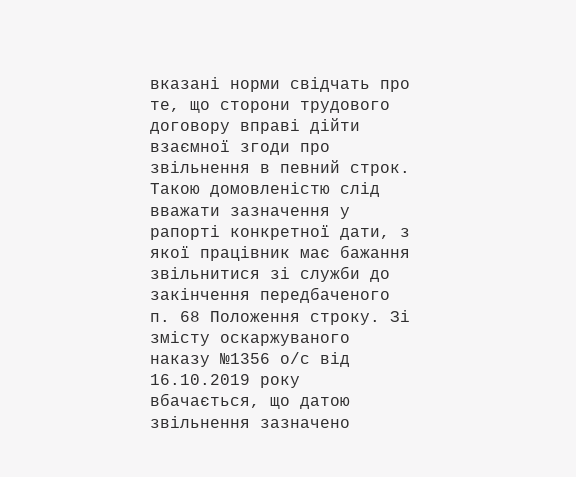вказані норми свідчать про те, що сторони трудового договору вправі дійти взаємної згоди про звільнення в певний строк. Такою домовленістю слід вважати зазначення у рапорті конкретної дати, з якої працівник має бажання звільнитися зі служби до закінчення передбаченого п. 68 Положення строку. Зі змісту оскаржуваного наказу №1356 о/с від 16.10.2019 року вбачається, що датою звільнення зазначено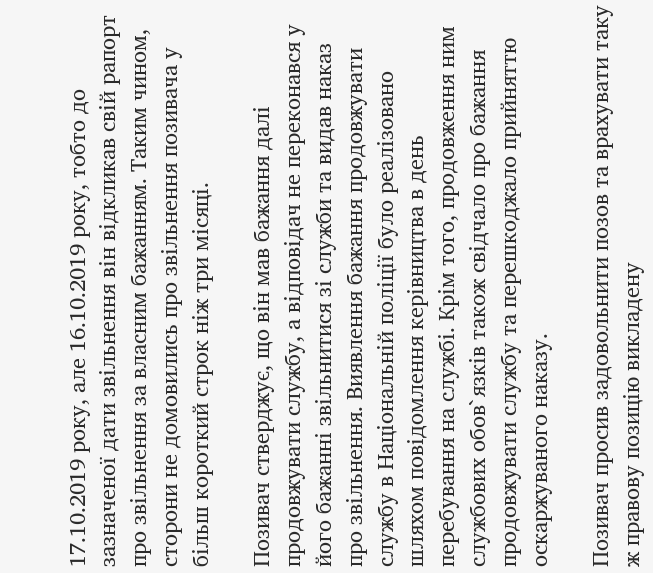17.10.2019 року, але 16.10.2019 року, тобто до зазначеної дати звільнення він відкликав свій рапорт про звільнення за власним бажанням. Таким чином, сторони не домовились про звільнення позивача у більш короткий строк ніж три місяці.

Позивач стверджує, що він мав бажання далі продовжувати службу, а відповідач не переконався у його бажанні звільнитися зі служби та видав наказ про звільнення. Виявлення бажання продовжувати службу в Національній поліції було реалізовано шляхом повідомлення керівництва в день перебування на службі. Крім того, продовження ним службових обов`язків також свідчало про бажання продовжувати службу та перешкоджало прийняттю оскаржуваного наказу.

Позивач просив задовольнити позов та врахувати таку ж правову позицію викладену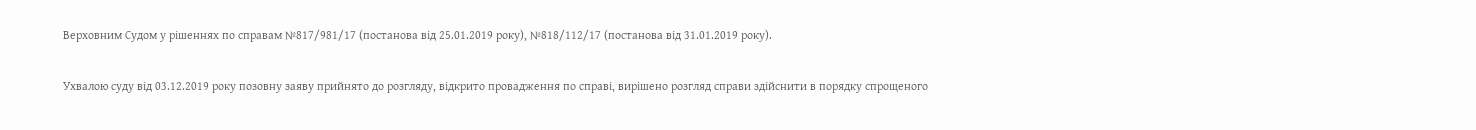Верховним Судом у рішеннях по справам №817/981/17 (постанова від 25.01.2019 року), №818/112/17 (постанова від 31.01.2019 року).

Ухвалою суду від 03.12.2019 року позовну заяву прийнято до розгляду, відкрито провадження по справі, вирішено розгляд справи здійснити в порядку спрощеного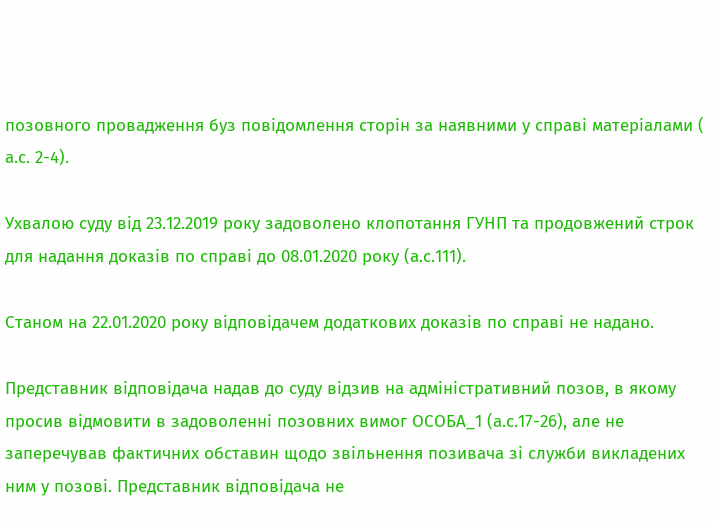позовного провадження буз повідомлення сторін за наявними у справі матеріалами ( а.с. 2-4).

Ухвалою суду від 23.12.2019 року задоволено клопотання ГУНП та продовжений строк для надання доказів по справі до 08.01.2020 року (а.с.111).

Станом на 22.01.2020 року відповідачем додаткових доказів по справі не надано.

Представник відповідача надав до суду відзив на адміністративний позов, в якому просив відмовити в задоволенні позовних вимог ОСОБА_1 (а.с.17-26), але не заперечував фактичних обставин щодо звільнення позивача зі служби викладених ним у позові. Представник відповідача не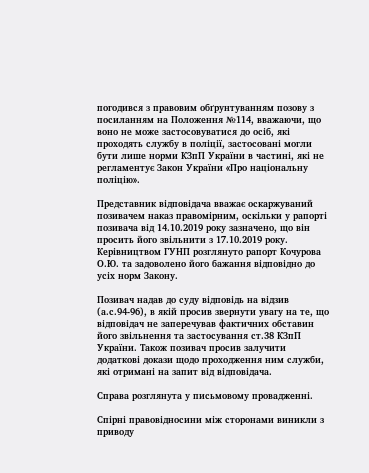погодився з правовим обґрунтуванням позову з посиланням на Положення №114, вважаючи, що воно не може застосовуватися до осіб, які проходять службу в поліції, застосовані могли бути лише норми КЗпП України в частині, які не регламентує Закон України «Про національну поліцію».

Представник відповідача вважає оскаржуваний позивачем наказ правомірним, оскільки у рапорті позивача від 14.10.2019 року зазначено, що він просить його звільнити з 17.10.2019 року. Керівництвом ГУНП розглянуто рапорт Кочурова О.Ю. та задоволено його бажання відповідно до усіх норм Закону.

Позивач надав до суду відповідь на відзив (а.с.94-96), в якій просив звернути увагу на те, що відповідач не заперечував фактичних обставин його звільнення та застосування ст.38 КЗпП України. Також позивач просив залучити додаткові докази щодо проходження ним служби, які отримані на запит від відповідача.

Справа розглянута у письмовому провадженні.

Спірні правовідносини між сторонами виникли з приводу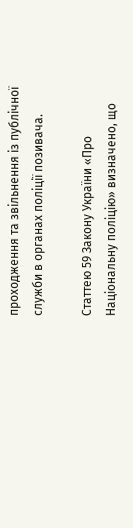проходження та звільнення із публічної служби в органах поліції позивача.

Статтею 59 Закону України «Про Національну поліцію» визначено, що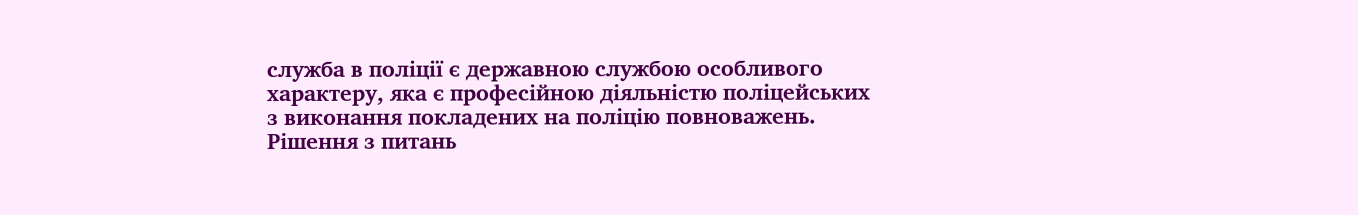служба в поліції є державною службою особливого характеру, яка є професійною діяльністю поліцейських з виконання покладених на поліцію повноважень. Рішення з питань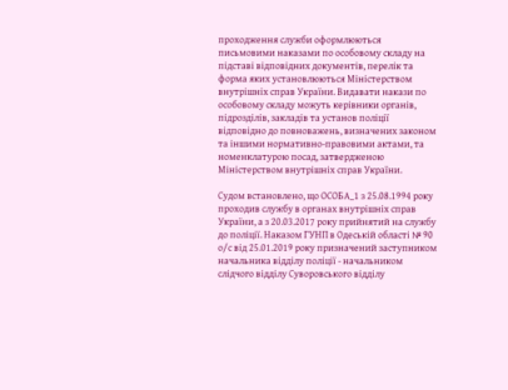проходження служби оформлюються письмовими наказами по особовому складу на підставі відповідних документів, перелік та форма яких установлюються Міністерством внутрішніх справ України. Видавати накази по особовому складу можуть керівники органів, підрозділів, закладів та установ поліції відповідно до повноважень, визначених законом та іншими нормативно-правовими актами, та номенклатурою посад, затвердженою Міністерством внутрішніх справ України.

Судом встановлено, що ОСОБА_1 з 25.08.1994 року проходив службу в органах внутрішніх справ України, а з 20.03.2017 року прийнятий на службу до поліції. Наказом ГУНП в Одеській області № 90 о/с від 25.01.2019 року призначений заступником начальника відділу поліції - начальником слідчого відділу Суворовського відділу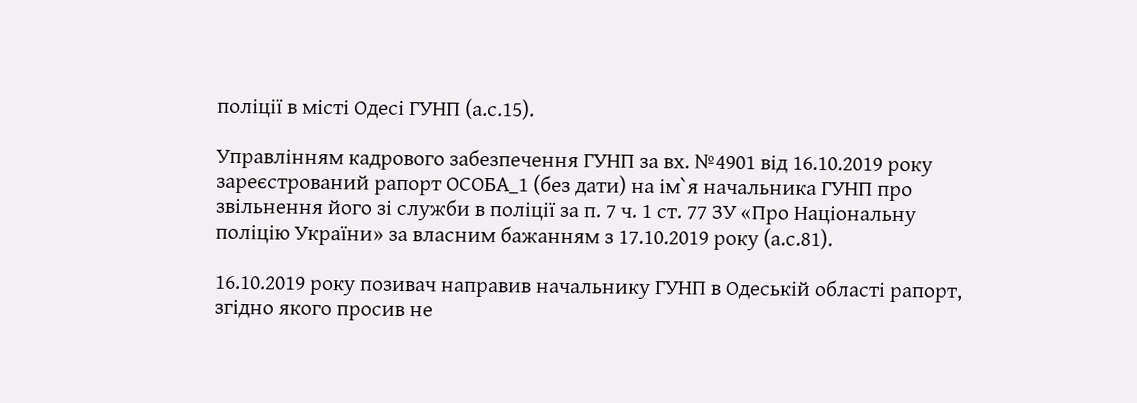поліції в місті Одесі ГУНП (а.с.15).

Управлінням кадрового забезпечення ГУНП за вх. №4901 від 16.10.2019 року зареєстрований рапорт ОСОБА_1 (без дати) на ім`я начальника ГУНП про звільнення його зі служби в поліції за п. 7 ч. 1 ст. 77 ЗУ «Про Національну поліцію України» за власним бажанням з 17.10.2019 року (а.с.81).

16.10.2019 року позивач направив начальнику ГУНП в Одеській області рапорт, згідно якого просив не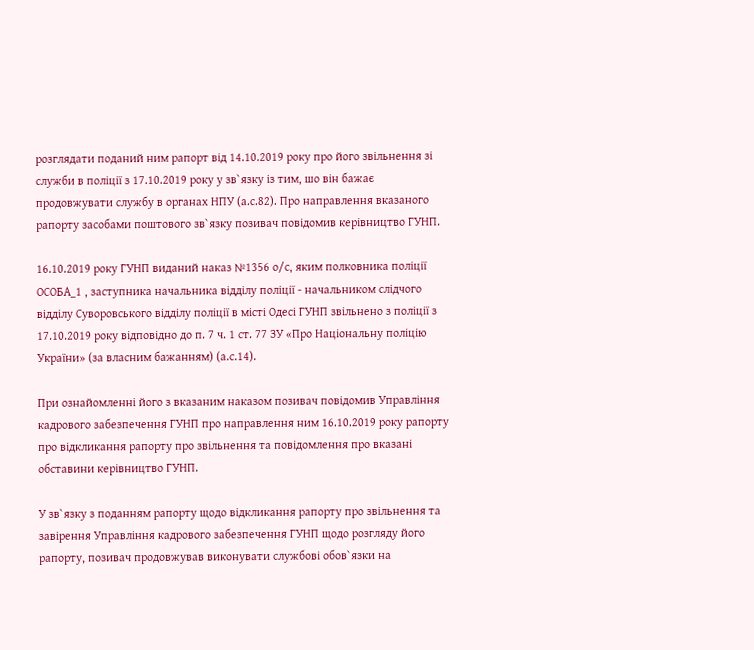розглядати поданий ним рапорт від 14.10.2019 року про його звільнення зі служби в поліції з 17.10.2019 року у зв`язку із тим, шо він бажає продовжувати службу в органах НПУ (а.с.82). Про направлення вказаного рапорту засобами поштового зв`язку позивач повідомив керівництво ГУНП.

16.10.2019 року ГУНП виданий наказ №1356 о/с, яким полковника поліції ОСОБА_1 , заступника начальника відділу поліції - начальником слідчого відділу Суворовського відділу поліції в місті Одесі ГУНП звільнено з поліції з 17.10.2019 року відповідно до п. 7 ч. 1 ст. 77 ЗУ «Про Національну поліцію України» (за власним бажанням) (а.с.14).

При ознайомленні його з вказаним наказом позивач повідомив Управління кадрового забезпечення ГУНП про направлення ним 16.10.2019 року рапорту про відкликання рапорту про звільнення та повідомлення про вказані обставини керівництво ГУНП.

У зв`язку з поданням рапорту щодо відкликання рапорту про звільнення та завірення Управління кадрового забезпечення ГУНП щодо розгляду його рапорту, позивач продовжував виконувати службові обов`язки на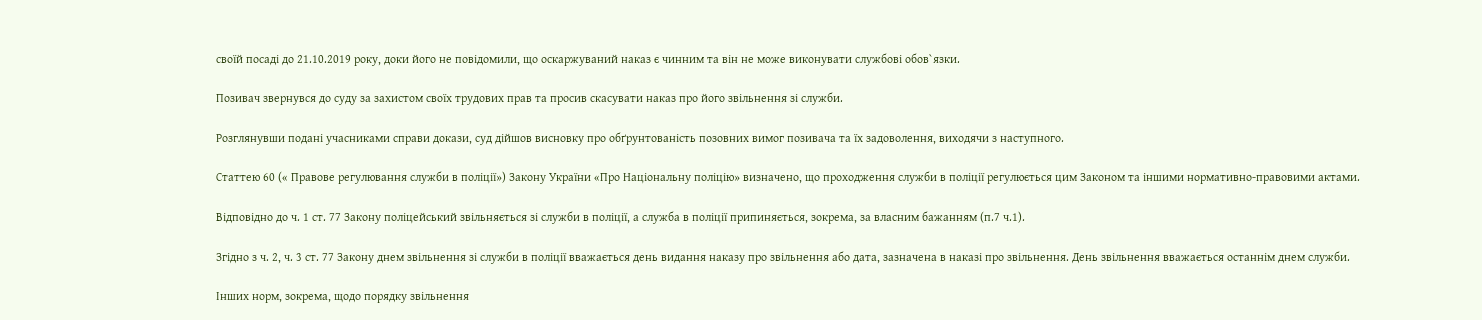своїй посаді до 21.10.2019 року, доки його не повідомили, що оскаржуваний наказ є чинним та він не може виконувати службові обов`язки.

Позивач звернувся до суду за захистом своїх трудових прав та просив скасувати наказ про його звільнення зі служби.

Розглянувши подані учасниками справи докази, суд дійшов висновку про обґрунтованість позовних вимог позивача та їх задоволення, виходячи з наступного.

Статтею 60 (« Правове регулювання служби в поліції») Закону України «Про Національну поліцію» визначено, що проходження служби в поліції регулюється цим Законом та іншими нормативно-правовими актами.

Відповідно до ч. 1 ст. 77 Закону поліцейський звільняється зі служби в поліції, а служба в поліції припиняється, зокрема, за власним бажанням (п.7 ч.1).

Згідно з ч. 2, ч. 3 ст. 77 Закону днем звільнення зі служби в поліції вважається день видання наказу про звільнення або дата, зазначена в наказі про звільнення. День звільнення вважається останнім днем служби.

Інших норм, зокрема, щодо порядку звільнення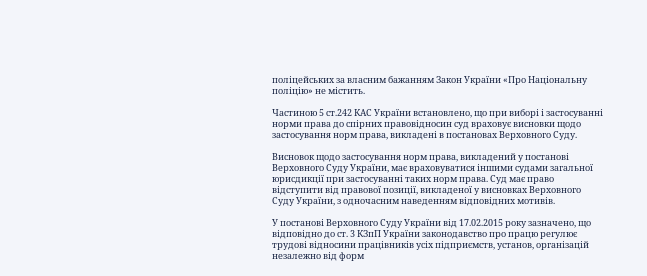поліцейських за власним бажанням Закон України «Про Національну поліцію» не містить.

Частиною 5 ст.242 КАС України встановлено, що при виборі і застосуванні норми права до спірних правовідносин суд враховує висновки щодо застосування норм права, викладені в постановах Верховного Суду.

Висновок щодо застосування норм права, викладений у постанові Верховного Суду України, має враховуватися іншими судами загальної юрисдикції при застосуванні таких норм права. Суд має право відступити від правової позиції, викладеної у висновках Верховного Суду України, з одночасним наведенням відповідних мотивів.

У постанові Верховного Суду України від 17.02.2015 року зазначено, що відповідно до ст. 3 КЗпП України законодавство про працю регулює трудові відносини працівників усіх підприємств, установ, організацій незалежно від форм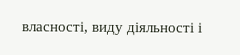власності, виду діяльності і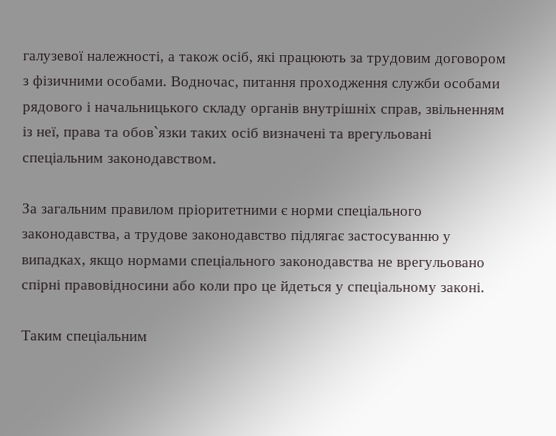галузевої належності, а також осіб, які працюють за трудовим договором з фізичними особами. Водночас, питання проходження служби особами рядового і начальницького складу органів внутрішніх справ, звільненням із неї, права та обов`язки таких осіб визначені та врегульовані спеціальним законодавством.

За загальним правилом пріоритетними є норми спеціального законодавства, а трудове законодавство підлягає застосуванню у випадках, якщо нормами спеціального законодавства не врегульовано спірні правовідносини або коли про це йдеться у спеціальному законі.

Таким спеціальним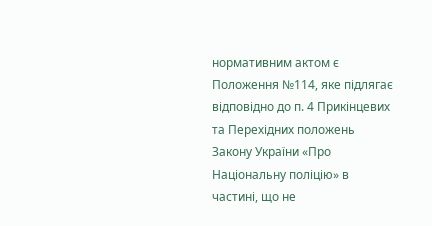нормативним актом є Положення №114, яке підлягає відповідно до п. 4 Прикінцевих та Перехідних положень Закону України «Про Національну поліцію» в частині, що не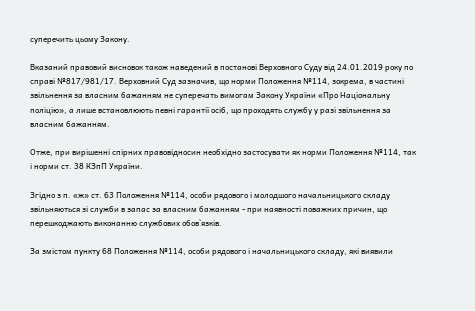суперечить цьому Закону.

Вказаний правовий висновок також наведений в постанові Верховного Суду від 24.01.2019 року по справі №817/981/17. Верховний Суд зазначив, що норми Положення №114, зокрема, в частині звільнення за власним бажанням не суперечать вимогам Закону України «Про Національну поліцію», а лише встановлюють певні гарантії осіб, що проходять службу у разі звільнення за власним бажанням.

Отже, при вирішенні спірних правовідносин необхідно застосувати як норми Положення №114, так і норми ст. 38 КЗпП України.

Згідно з п. «ж» ст. 63 Положення №114, особи рядового і молодшого начальницького складу звільняються зі служби в запас за власним бажанням - при наявності поважних причин, що перешкоджають виконанню службових обов`язків.

За змістом пункту 68 Положення №114, особи рядового і начальницького складу, які виявили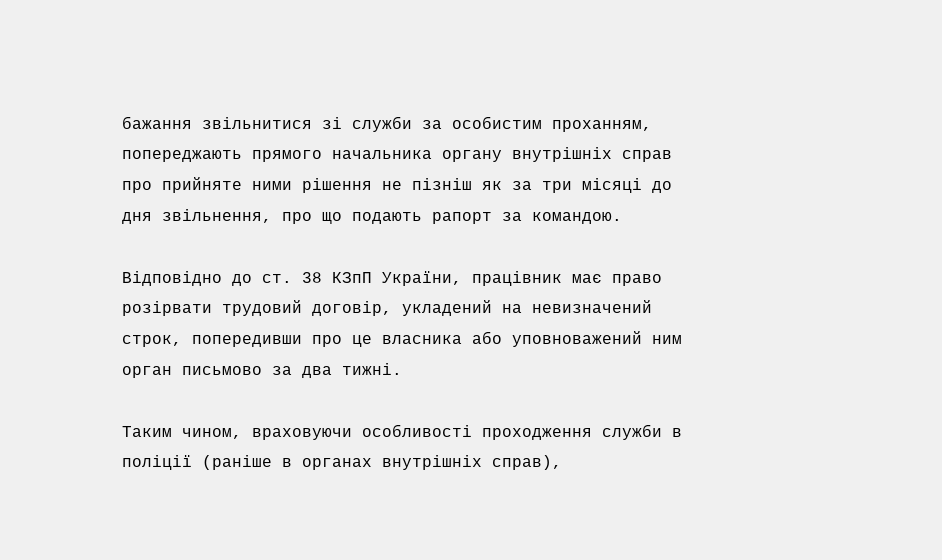бажання звільнитися зі служби за особистим проханням, попереджають прямого начальника органу внутрішніх справ про прийняте ними рішення не пізніш як за три місяці до дня звільнення, про що подають рапорт за командою.

Відповідно до ст. 38 КЗпП України, працівник має право розірвати трудовий договір, укладений на невизначений строк, попередивши про це власника або уповноважений ним орган письмово за два тижні.

Таким чином, враховуючи особливості проходження служби в поліції (раніше в органах внутрішніх справ),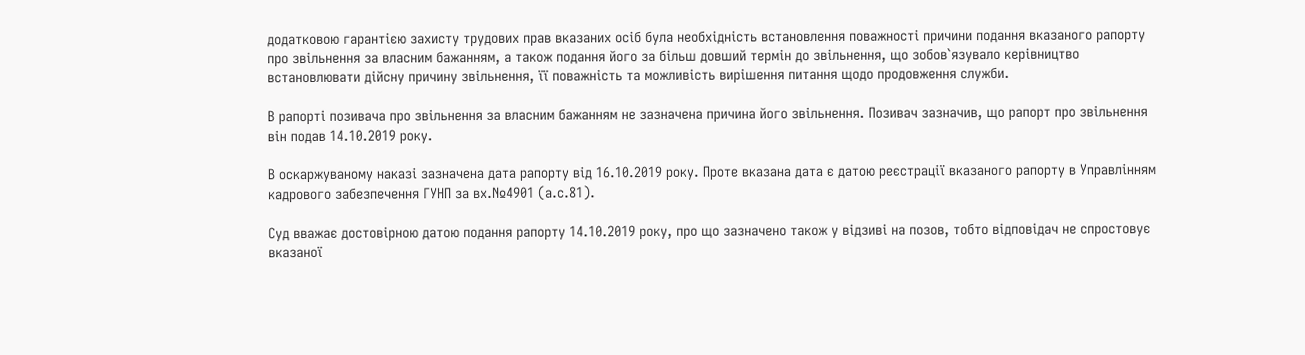додатковою гарантією захисту трудових прав вказаних осіб була необхідність встановлення поважності причини подання вказаного рапорту про звільнення за власним бажанням, а також подання його за більш довший термін до звільнення, що зобов`язувало керівництво встановлювати дійсну причину звільнення, її поважність та можливість вирішення питання щодо продовження служби.

В рапорті позивача про звільнення за власним бажанням не зазначена причина його звільнення. Позивач зазначив, що рапорт про звільнення він подав 14.10.2019 року.

В оскаржуваному наказі зазначена дата рапорту від 16.10.2019 року. Проте вказана дата є датою реєстрації вказаного рапорту в Управлінням кадрового забезпечення ГУНП за вх.№4901 (а.с.81).

Суд вважає достовірною датою подання рапорту 14.10.2019 року, про що зазначено також у відзиві на позов, тобто відповідач не спростовує вказаної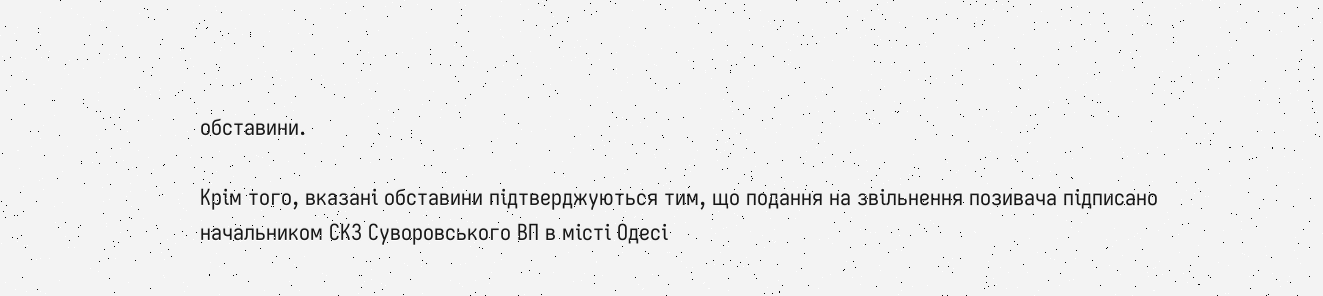обставини.

Крім того, вказані обставини підтверджуються тим, що подання на звільнення позивача підписано начальником СКЗ Суворовського ВП в місті Одесі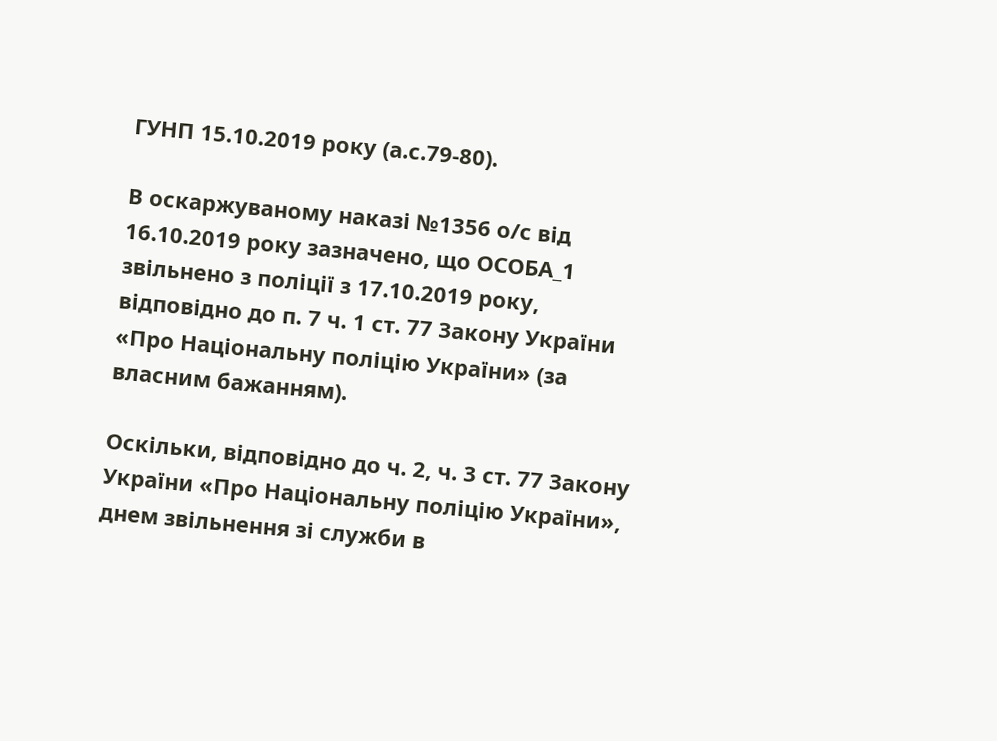ГУНП 15.10.2019 року (а.с.79-80).

В оскаржуваному наказі №1356 о/с від 16.10.2019 року зазначено, що ОСОБА_1 звільнено з поліції з 17.10.2019 року, відповідно до п. 7 ч. 1 ст. 77 Закону України «Про Національну поліцію України» (за власним бажанням).

Оскільки, відповідно до ч. 2, ч. 3 ст. 77 Закону України «Про Національну поліцію України», днем звільнення зі служби в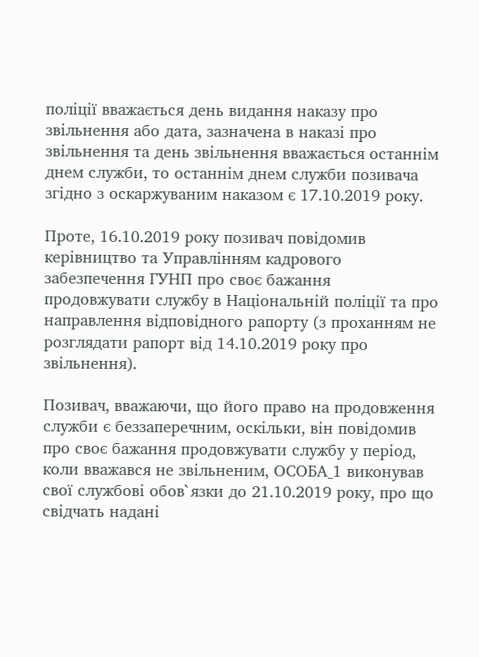поліції вважається день видання наказу про звільнення або дата, зазначена в наказі про звільнення та день звільнення вважається останнім днем служби, то останнім днем служби позивача згідно з оскаржуваним наказом є 17.10.2019 року.

Проте, 16.10.2019 року позивач повідомив керівництво та Управлінням кадрового забезпечення ГУНП про своє бажання продовжувати службу в Національній поліції та про направлення відповідного рапорту (з проханням не розглядати рапорт від 14.10.2019 року про звільнення).

Позивач, вважаючи, що його право на продовження служби є беззаперечним, оскільки, він повідомив про своє бажання продовжувати службу у період, коли вважався не звільненим, ОСОБА_1 виконував свої службові обов`язки до 21.10.2019 року, про що свідчать надані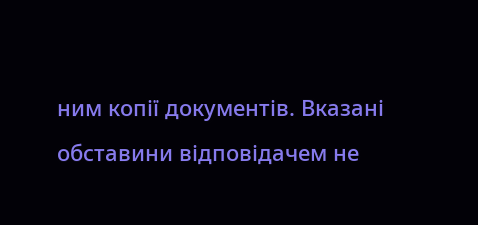ним копії документів. Вказані обставини відповідачем не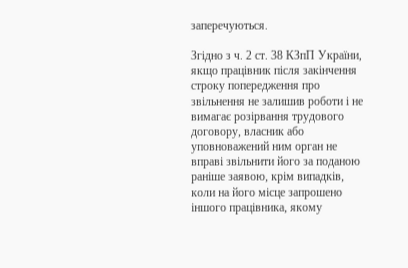заперечуються.

Згідно з ч. 2 ст. 38 КЗпП України, якщо працівник після закінчення строку попередження про звільнення не залишив роботи і не вимагає розірвання трудового договору, власник або уповноважений ним орган не вправі звільнити його за поданою раніше заявою, крім випадків, коли на його місце запрошено іншого працівника, якому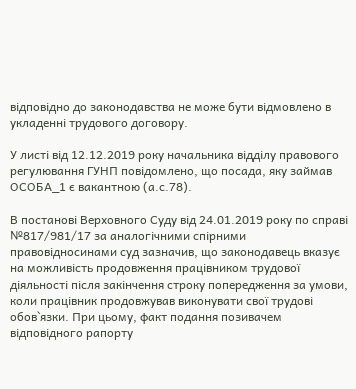відповідно до законодавства не може бути відмовлено в укладенні трудового договору.

У листі від 12.12.2019 року начальника відділу правового регулювання ГУНП повідомлено, що посада, яку займав ОСОБА_1 є вакантною (а.с.78).

В постанові Верховного Суду від 24.01.2019 року по справі №817/981/17 за аналогічними спірними правовідносинами суд зазначив, що законодавець вказує на можливість продовження працівником трудової діяльності після закінчення строку попередження за умови, коли працівник продовжував виконувати свої трудові обов`язки. При цьому, факт подання позивачем відповідного рапорту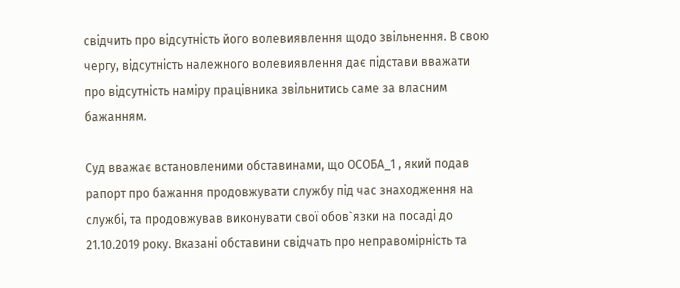свідчить про відсутність його волевиявлення щодо звільнення. В свою чергу, відсутність належного волевиявлення дає підстави вважати про відсутність наміру працівника звільнитись саме за власним бажанням.

Суд вважає встановленими обставинами, що ОСОБА_1 , який подав рапорт про бажання продовжувати службу під час знаходження на службі, та продовжував виконувати свої обов`язки на посаді до 21.10.2019 року. Вказані обставини свідчать про неправомірність та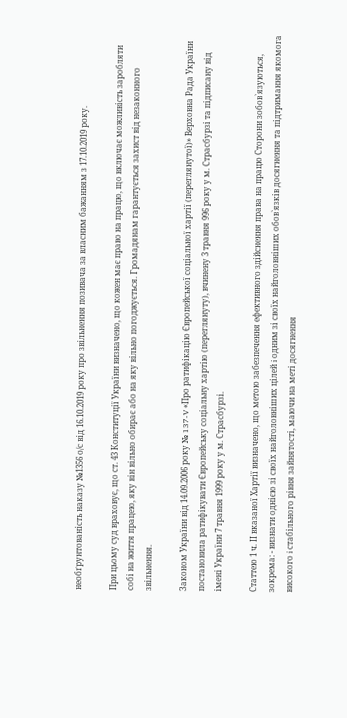необґрунтованість наказу №1356 о/с від 16.10.2019 року про звільнення позивача за власним бажанням з 17.10.2019 року.

При цьому суд враховує, що ст. 43 Конституції України визначено, що кожен має право на працю, що включає можливість заробляти собі на життя працею, яку він вільно обирає або на яку вільно погоджується. Громадянам гарантується захист від незаконного звільнення.

Законом України від 14.09.2006 року № 137-V «Про ратифікацію Європейської соціальної хартії (переглянутої)» Верховна Рада України постановила ратифікувати Європейську соціальну хартію (переглянуту), вчинену 3 травня 996 року у м. Страсбурзі та підписану від імені України 7 травня 1999 року у м. Страсбурзі.

Статтею 1 ч. ІІ вказаної Хартії визначено, що метою забезпечення ефективного здійснення права на працю Сторони зобов`язуються, зокрема: - визнати однією зі своїх найголовніших цілей i одним зі своїх найголовніших обов`язків досягнення та підтримання якомога високого i стабільного рівня зайнятості, маючи на меті досягнення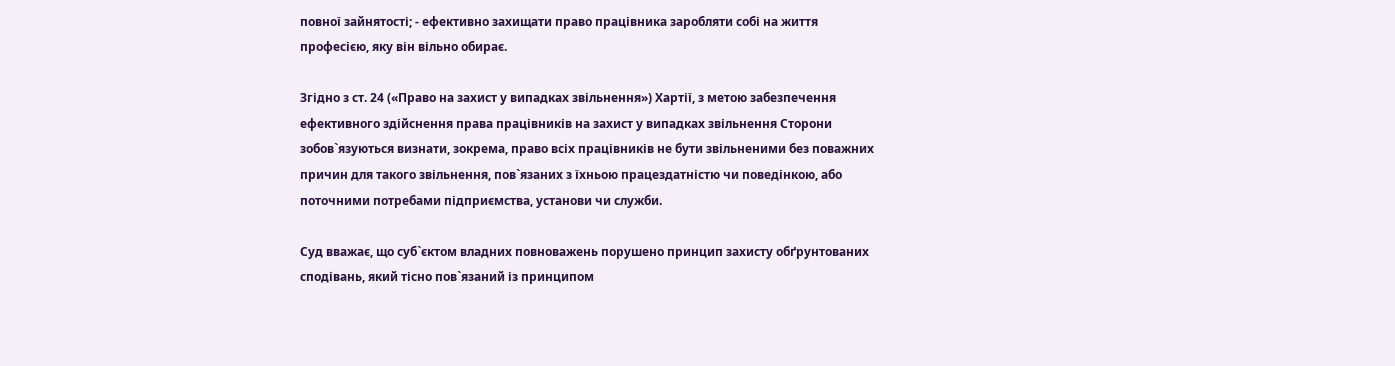повної зайнятості; - ефективно захищати право працівника заробляти собі на життя професією, яку він вільно обирає.

Згідно з ст. 24 («Право на захист у випадках звільнення») Хартії, з метою забезпечення ефективного здійснення права працівників на захист у випадках звільнення Сторони зобов`язуються визнати, зокрема, право всіх працівників не бути звільненими без поважних причин для такого звільнення, пов`язаних з їхньою працездатністю чи поведінкою, або поточними потребами підприємства, установи чи служби.

Суд вважає, що суб`єктом владних повноважень порушено принцип захисту обґрунтованих сподівань, який тісно пов`язаний із принципом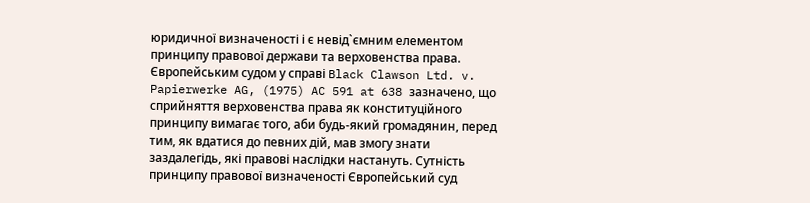юридичної визначеності і є невід`ємним елементом принципу правової держави та верховенства права. Європейським судом у справі Black Clawson Ltd. v. Papierwerke AG, (1975) AC 591 at 638 зазначено, що сприйняття верховенства права як конституційного принципу вимагає того, аби будь-який громадянин, перед тим, як вдатися до певних дій, мав змогу знати заздалегідь, які правові наслідки настануть. Сутність принципу правової визначеності Європейський суд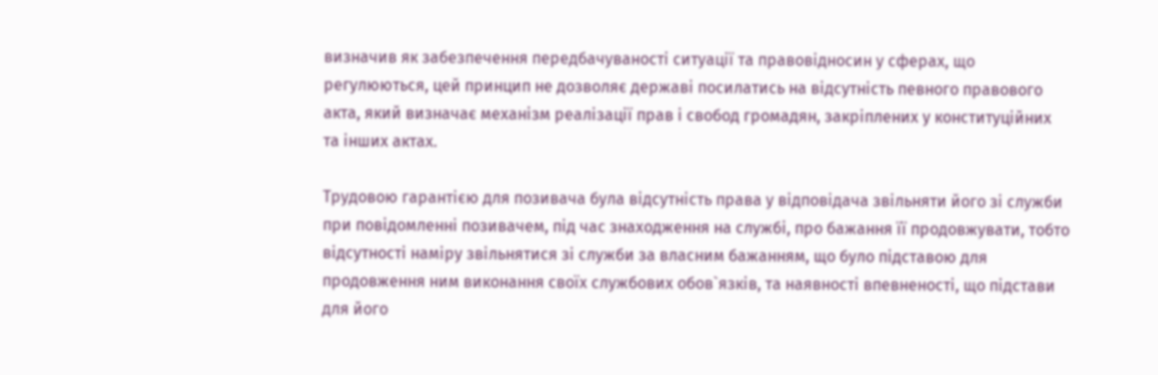визначив як забезпечення передбачуваності ситуації та правовідносин у сферах, що регулюються, цей принцип не дозволяє державі посилатись на відсутність певного правового акта, який визначає механізм реалізації прав і свобод громадян, закріплених у конституційних та інших актах.

Трудовою гарантією для позивача була відсутність права у відповідача звільняти його зі служби при повідомленні позивачем, під час знаходження на службі, про бажання її продовжувати, тобто відсутності наміру звільнятися зі служби за власним бажанням, що було підставою для продовження ним виконання своїх службових обов`язків, та наявності впевненості, що підстави для його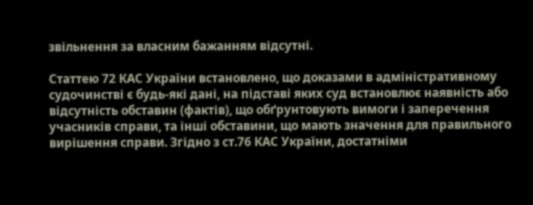звільнення за власним бажанням відсутні.

Статтею 72 КАС України встановлено, що доказами в адміністративному судочинстві є будь-які дані, на підставі яких суд встановлює наявність або відсутність обставин (фактів), що обґрунтовують вимоги і заперечення учасників справи, та інші обставини, що мають значення для правильного вирішення справи. Згідно з ст.76 КАС України, достатніми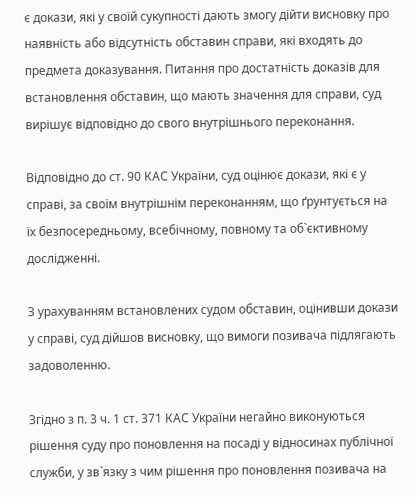є докази, які у своїй сукупності дають змогу дійти висновку про наявність або відсутність обставин справи, які входять до предмета доказування. Питання про достатність доказів для встановлення обставин, що мають значення для справи, суд вирішує відповідно до свого внутрішнього переконання.

Відповідно до ст. 90 КАС України, суд оцінює докази, які є у справі, за своїм внутрішнім переконанням, що ґрунтується на їх безпосередньому, всебічному, повному та об`єктивному дослідженні.

З урахуванням встановлених судом обставин, оцінивши докази у справі, суд дійшов висновку, що вимоги позивача підлягають задоволенню.

Згідно з п. 3 ч. 1 ст. 371 КАС України негайно виконуються рішення суду про поновлення на посаді у відносинах публічної служби, у зв`язку з чим рішення про поновлення позивача на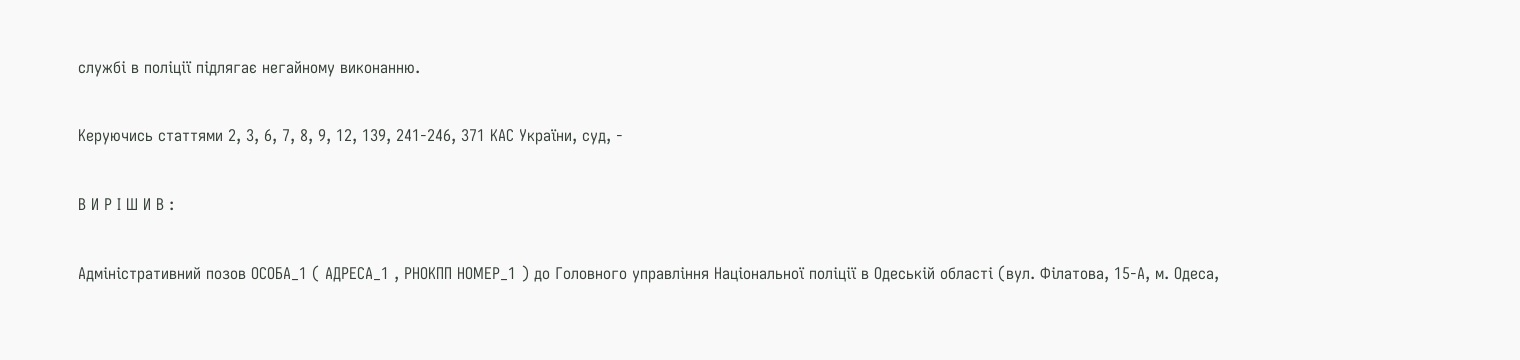службі в поліції підлягає негайному виконанню.

Керуючись статтями 2, 3, 6, 7, 8, 9, 12, 139, 241-246, 371 КАС України, суд, -

В И Р І Ш И В :

Адміністративний позов ОСОБА_1 ( АДРЕСА_1 , РНОКПП НОМЕР_1 ) до Головного управління Національної поліції в Одеській області (вул. Філатова, 15-А, м. Одеса,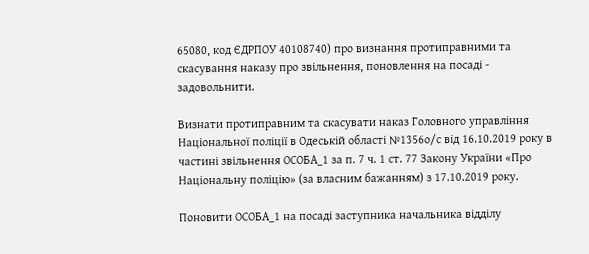65080, код ЄДРПОУ 40108740) про визнання протиправними та скасування наказу про звільнення, поновлення на посаді - задовольнити.

Визнати протиправним та скасувати наказ Головного управління Національної поліції в Одеській області №1356о/с від 16.10.2019 року в частині звільнення ОСОБА_1 за п. 7 ч. 1 ст. 77 Закону України «Про Національну поліцію» (за власним бажанням) з 17.10.2019 року.

Поновити ОСОБА_1 на посаді заступника начальника відділу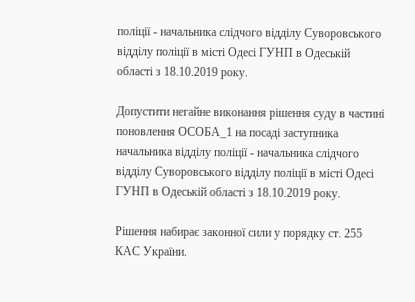поліції - начальника слідчого відділу Суворовського відділу поліції в місті Одесі ГУНП в Одеській області з 18.10.2019 року.

Допустити негайне виконання рішення суду в частині поновлення ОСОБА_1 на посаді заступника начальника відділу поліції - начальника слідчого відділу Суворовського відділу поліції в місті Одесі ГУНП в Одеській області з 18.10.2019 року.

Рішення набирає законної сили у порядку ст. 255 КАС України.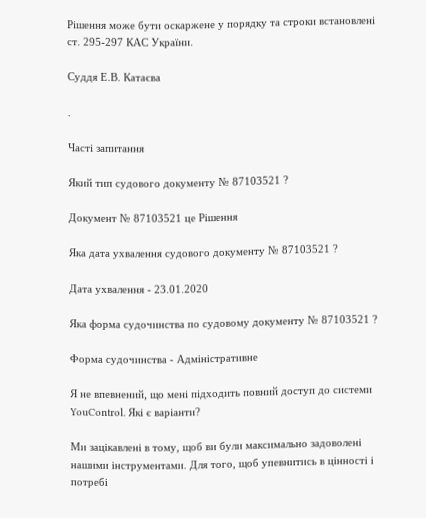Рішення може бути оскаржене у порядку та строки встановлені ст. 295-297 КАС України.

Суддя Е.В. Катаєва

.

Часті запитання

Який тип судового документу № 87103521 ?

Документ № 87103521 це Рішення

Яка дата ухвалення судового документу № 87103521 ?

Дата ухвалення - 23.01.2020

Яка форма судочинства по судовому документу № 87103521 ?

Форма судочинства - Адміністративне

Я не впевнений, що мені підходить повний доступ до системи YouControl. Які є варіанти?

Ми зацікавлені в тому, щоб ви були максимально задоволені нашими інструментами. Для того, щоб упевнитись в цінності і потребі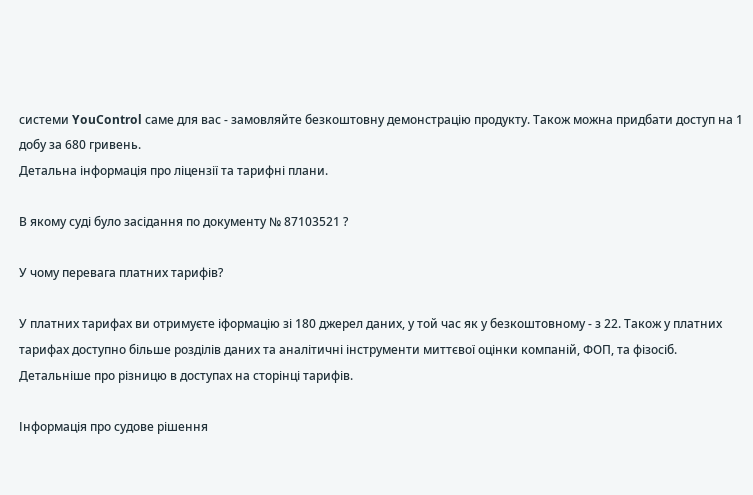системи YouControl саме для вас - замовляйте безкоштовну демонстрацію продукту. Також можна придбати доступ на 1 добу за 680 гривень.
Детальна інформація про ліцензії та тарифні плани.

В якому cуді було засідання по документу № 87103521 ?

У чому перевага платних тарифів?

У платних тарифах ви отримуєте іформацію зі 180 джерел даних, у той час як у безкоштовному - з 22. Також у платних тарифах доступно більше розділів даних та аналітичні інструменти миттєвої оцінки компаній, ФОП, та фізосіб.
Детальніше про різницю в доступах на сторінці тарифів.

Інформація про судове рішення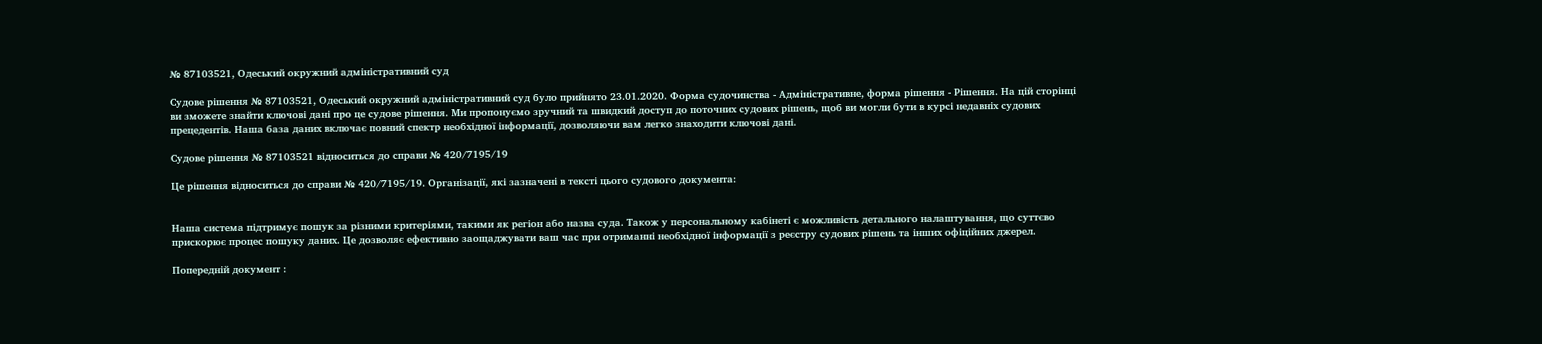№ 87103521, Одеський окружний адміністративний суд

Судове рішення № 87103521, Одеський окружний адміністративний суд було прийнято 23.01.2020. Форма судочинства - Адміністративне, форма рішення - Рішення. На цій сторінці ви зможете знайти ключові дані про це судове рішення. Ми пропонуємо зручний та швидкий доступ до поточних судових рішень, щоб ви могли бути в курсі недавніх судових прецедентів. Наша база даних включає повний спектр необхідної інформації, дозволяючи вам легко знаходити ключові дані.

Судове рішення № 87103521 відноситься до справи № 420/7195/19

Це рішення відноситься до справи № 420/7195/19. Організації, які зазначені в тексті цього судового документа:


Наша система підтримує пошук за різними критеріями, такими як регіон або назва суда. Також у персональному кабінеті є можливість детального налаштування, що суттєво прискорює процес пошуку даних. Це дозволяє ефективно заощаджувати ваш час при отриманні необхідної інформації з реєстру судових рішень та інших офіційних джерел.

Попередній документ :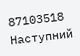87103518
Наступний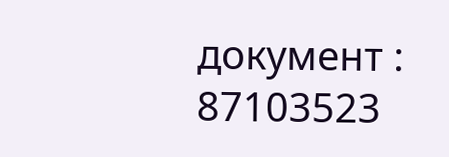документ : 87103523